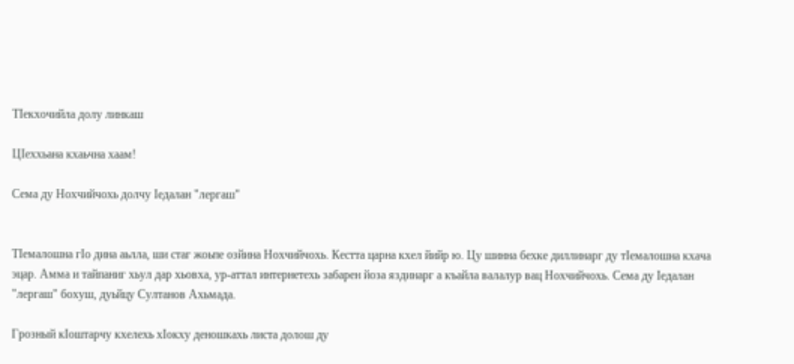ТIекхочийла долу линкаш

ЦIеххьана кхаьчна хаам!

Сема ду Нохчийчохь долчу Iедалан "лергаш"


ТIемалошна гIо дина аьлла, ши стаг жоьпе озйина Нохчийчохь. Кестта царна кхел йийр ю. Цу шинна бехке диллинарг ду тIемалошна кхача эцар. Амма и тайпаниг хьул дар хьовха, ур-аттал интернетехь забарен йоза яздинарг а къайла валалур вац Нохчийчохь. Сема ду Iедалан "лергаш" бохуш, дуьйцу Султанов Ахьмада.

Грозный кIоштарчу кхелехь хIокху деношкахь листа долош ду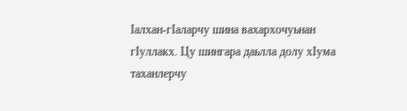Iалхан-гIаларчу шина вахархочуьнан гIуллакх. Цу шингара даьлла долу хIума таханлерчу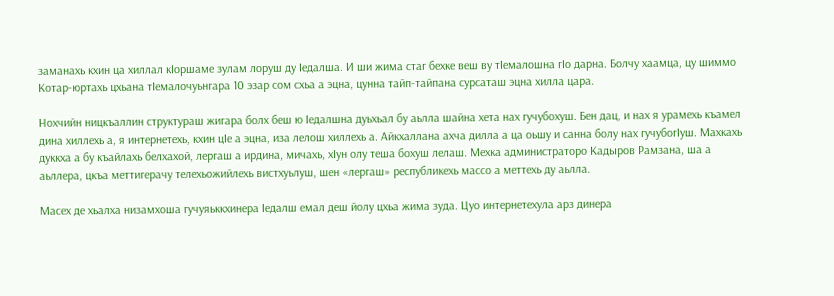заманахь кхин ца хиллал кIоршаме зулам лоруш ду Iедалша. И ши жима стаг бехке веш ву тIемалошна гIо дарна. Болчу хаамца, цу шиммо Котар-юртахь цхьана тIемалочуьнгара 10 эзар сом схьа а эцна, цунна тайп-тайпана сурсаташ эцна хилла цара.

Нохчийн ницкъаллин структураш жигара болх беш ю Iедалшна дуьхьал бу аьлла шайна хета нах гучубохуш. Бен дац, и нах я урамехь къамел дина хиллехь а, я интернетехь, кхин цIе а эцна, иза лелош хиллехь а. Айкхаллана ахча дилла а ца оьшу и санна болу нах гучубогIуш. Махкахь дуккха а бу къайлахь белхахой, лергаш а ирдина, мичахь, хIун олу теша бохуш лелаш. Мехка администраторо Кадыров Рамзана, ша а аьллера, цкъа меттигерачу телехьожийлехь вистхуьлуш, шен «лергаш» республикехь массо а меттехь ду аьлла.

Масех де хьалха низамхоша гучуяьккхинера Iедалш емал деш йолу цхьа жима зуда. Цуо интернетехула арз динера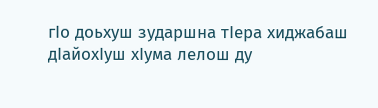гIо доьхуш зударшна тIера хиджабаш дIайохIуш хIума лелош ду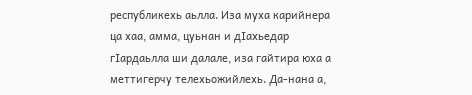республикехь аьлла. Иза муха карийнера ца хаа, амма, цуьнан и дIахьедар гIардаьлла ши далале, иза гайтира юха а меттигерчу телехьожийлехь. Да-нана а,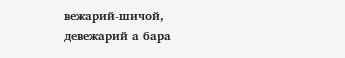вежарий-шичой, девежарий а бара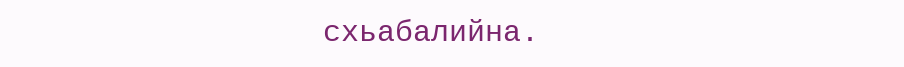схьабалийна.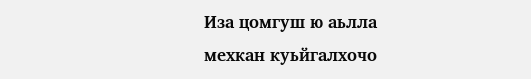Иза цомгуш ю аьлла мехкан куьйгалхочо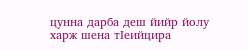цунна дарба деш йийр йолу харж шена тIеийцира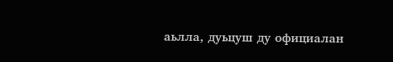аьлла, дуьцуш ду официалан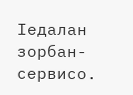Iедалан зорбан-сервисо.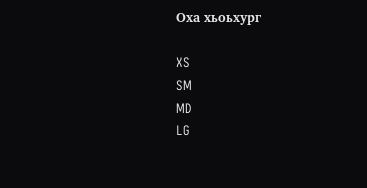Оха хьоьхург

XS
SM
MD
LG